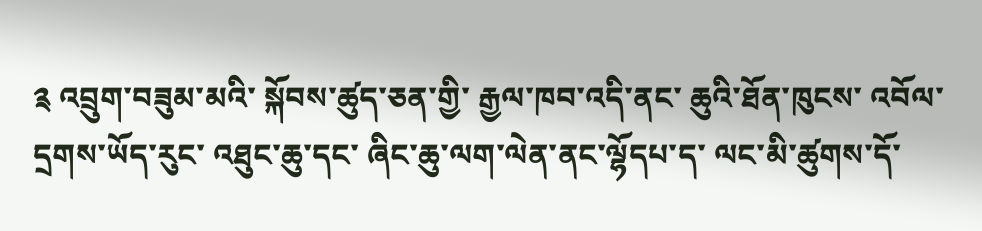༉ འབྲུག་བཟུམ་མའི་ སྐོབས་ཚུད་ཅན་གྱི་ རྒྱལ་ཁབ་འདི་ནང་ ཆུའི་ཐོན་ཁུངས་ འབོལ་དྲགས་ཡོད་རུང་ འཐུང་ཆུ་དང་ ཞིང་ཆུ་ལག་ལེན་ནང་ལྷོདཔ་ད་ ལང་མི་ཚུགས་དོ་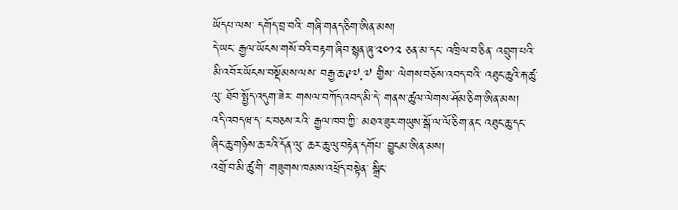ཡོདཔ་ལས་ དགོད་བྲ་བའི་ གཞི་གནད་ཅིག་ཨིན་མས།
དེ་ཡང་ རྒྱལ་ཡོངས་གསོ་བའི་བརྟག་ཞིབ་སྙན་ཞུ་༢༠༡༢ ཅན་མ་དང་ འཁྲིལ་བ་ཅིན་ འབྲུག་པའི་མི་འབོར་ཡོངས་བསྡོམས་ལས་ བརྒྱ་ཆ་༩༧.༧ གྱིས་ ལེགས་བཅོས་འབད་བའི་ འཐུང་ཆུའི་རྐ་ཚུ་ལུ་ ཐོབ་སྤྱོད་འདུག་ཟེར་ གསལ་བཀོད་འབད་མི་དེ་ གནས་ཚུལ་ལེགས་ཤོམ་ཅིག་ཨིན་མས།
འདི་འབདཝ་ད་ ང་བཅས་རའི་ རྒྱལ་ཁབ་ཀྱི་ མཐའ་ཟུར་གཡུས་སྒོ་ལ་ལོ་ཅིག་ནང་ འཐུང་ཆུ་དང་ ཞིང་ཆུ་གཉིས་ཆ་རའི་དོན་ལུ་ ཆར་ཆུ་ལུ་བརྟེན་དགོཔ་ བྱུངམ་ཨིན་མས།
འགྲོ་བ་མི་ཚུ་གི་ གཟུགས་ཁམས་འཕྲོད་བསྟེན་ སྒྲིང་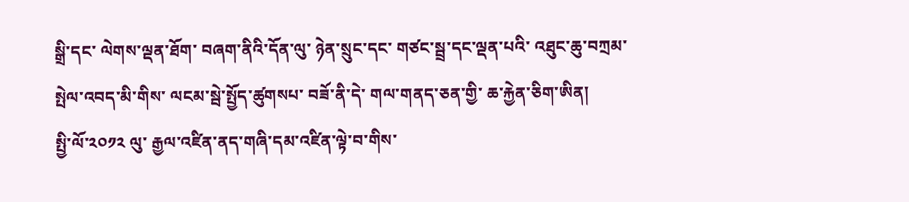སྒྲི་དང་ ལེགས་ལྡན་ཐོག་ བཞག་ནིའི་དོན་ལུ་ ཉེན་སྲུང་དང་ གཙང་སྦྲ་དང་ལྡན་པའི་ འཐུང་ཆུ་བཀྲམ་སྤེལ་འབད་མི་གིས་ ལངམ་སྦེ་སྤྱོད་ཚུགསཔ་ བཟོ་ནི་དེ་ གལ་གནད་ཅན་གྱི་ ཆ་རྐྱེན་ཅིག་ཨིན།
སྤྱི་ལོ་༢༠༡༢ ལུ་ རྒྱལ་འཛིན་ནད་གཞི་དམ་འཛིན་ལྟེ་བ་གིས་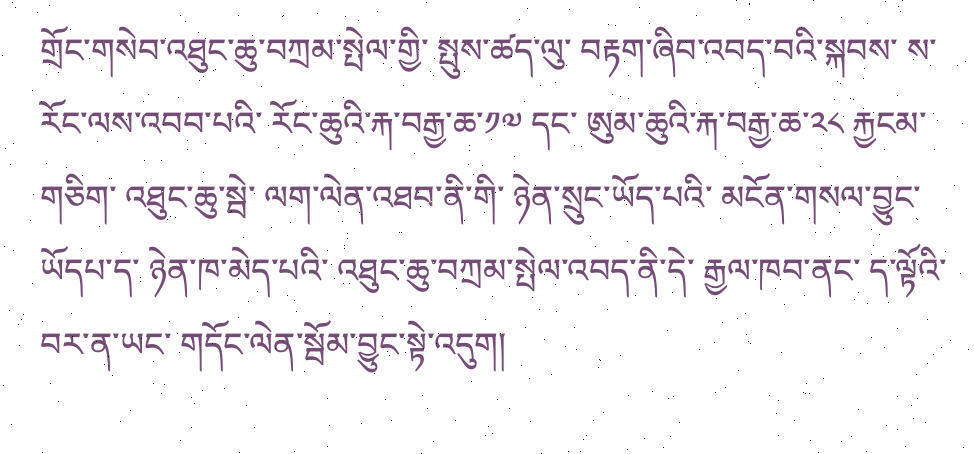གྲོང་གསེབ་འཐུང་ཆུ་བཀྲམ་སྤེལ་གྱི་ སྤུས་ཚད་ལུ་ བརྟག་ཞིབ་འབད་བའི་སྐབས་ ས་རོང་ལས་འབབ་པའི་ རོང་ཆུའི་རྐ་བརྒྱ་ཆ་༡༧ དང་ ཨུམ་ཆུའི་རྐ་བརྒྱ་ཆ་༢༨ རྐྱངམ་གཅིག་ འཐུང་ཆུ་སྦེ་ ལག་ལེན་འཐབ་ནི་གི་ ཉེན་སྲུང་ཡོད་པའི་ མངོན་གསལ་བྱུང་ཡོདཔ་ད་ ཉེན་ཁ་མེད་པའི་ འཐུང་ཆུ་བཀྲམ་སྤེལ་འབད་ནི་དེ་ རྒྱལ་ཁབ་ནང་ ད་ལྟོའི་བར་ན་ཡང་ གདོང་ལེན་སྦོམ་བྱུང་སྟེ་འདུག།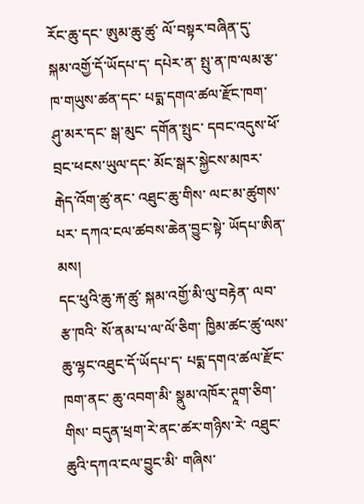རོང་ཆུ་དང་ ཨུམ་ཆུ་ཚུ་ ལོ་བསྟར་བཞིན་དུ་ སྐམ་འགྱོ་དོ་ཡོདཔ་ད་ དཔེར་ན་ སྤུ་ན་ཁ་ལམ་རྩ་ཁ་གཡུས་ཚན་དང་ པདྨ་དགའ་ཚལ་རྫོང་ཁག་ ཤུ་མར་དང་ སྒ་མུང་ དགོན་སྤུང་ དབང་འདུས་ཕོ་བྲང་ཕངས་ཡུལ་དང་ མོང་སྒར་སྐྱེངས་མཁར་རྒེད་འོག་ཚུ་ནང་ འཐུང་ཆུ་གིས་ ལང་མ་ཚུགས་པར་ དཀའ་ངལ་ཚབས་ཆེན་བྱུང་སྟེ་ ཡོདཔ་ཨིན་མས།
དང་ཕུའི་ཆུ་རྐ་ཚུ་ སྐམ་འགྱོ་མི་ལུ་བརྟེན་ ལབ་རྩ་ཁའི་ སོ་ནམ་པ་ལ་ལོ་ཅིག་ ཁྱིམ་ཚང་ཚུ་ལས་ ཆུ་ལྷང་འཐུང་དོ་ཡོདཔ་ད་ པདྨ་དགའ་ཚལ་རྫོང་ཁག་ནང་ ཆུ་འབག་མི་ སྣུམ་འཁོར་ཊཱག་ཅིག་གིས་ བདུན་ཕྲག་རེ་ནང་ཚར་གཉིས་རེ་ འཐུང་ཆུའི་དཀའ་ངལ་བྱུང་མི་ གཞིས་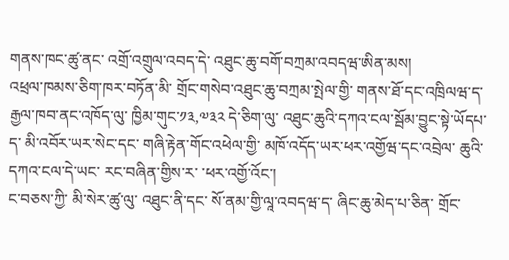གནས་ཁང་ཚུ་ནང་ འགྲོ་འགྲུལ་འབད་དེ་ འཐུང་ཆུ་བགོ་བཀྲམ་འབདཝ་ཨིན་མས།
འཕྲལ་ཁམས་ཅིག་ཁར་བཏོན་མི་ གྲོང་གསེབ་འཐུང་ཆུ་བཀྲམ་སྤེལ་གྱི་ གནས་ཐོ་དང་འཁྲིལཝ་ད་ རྒྱལ་ཁབ་ནང་འཁོད་ལུ་ ཁྱིམ་གུང་༡༣,༧༣༢ དེ་ཅིག་ལུ་ འཐུང་ཆུའི་དཀའ་ངལ་སྦོམ་བྱུང་སྟེ་ཡོདཔ་ད་ མི་འབོར་ཡར་སེང་དང་ གཞི་རྟེན་གོང་འཕེལ་གྱི་ མཁོ་འདོད་ཡར་ཕར་འགྱོཝ་དང་འབྲེལ་ ཆུའི་དཀའ་ངལ་དེ་ཡང་ རང་བཞིན་གྱིས་ར་ ་ཕར་འགྱོ་འོང་།
ང་བཅས་ཀྱི་ མི་སེར་ཚུ་ལུ་ འཐུང་ནི་དང་ སོ་ནམ་གྱི་ལཱ་འབདཝ་ད་ ཞིང་ཆུ་མེད་པ་ཅིན་ གྲོང་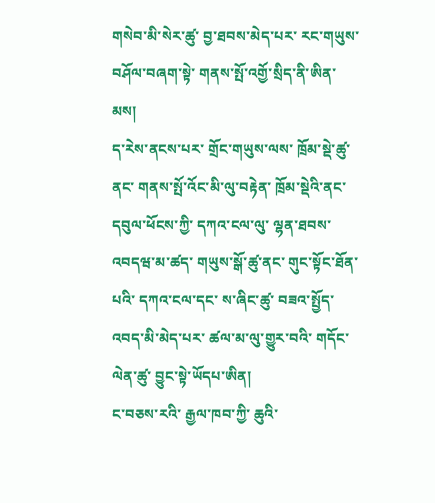གསེབ་མི་སེར་ཚུ་ བྱ་ཐབས་མེད་པར་ རང་གཡུས་བཤོལ་བཞག་སྟེ་ གནས་སྤོ་འགྱོ་སྲིད་ནི་ཨིན་མས།
ད་རེས་ནངས་པར་ གྲོང་གཡུས་ལས་ ཁྲོམ་སྡེ་ཚུ་ནང་ གནས་སྤོ་འོང་མི་ལུ་བརྟེན་ ཁྲོམ་སྡེའི་ནང་ དབུལ་ཕོངས་ཀྱི་ དཀའ་ངལ་ལུ་ ལྷན་ཐབས་འབདཝ་མ་ཚད་ གཡུས་སྒོ་ཚུ་ནང་ གུང་སྟོང་ཐོན་པའི་ དཀའ་ངལ་དང་ ས་ཞིང་ཚུ་ བཟའ་སྤྱོད་འབད་མི་མེད་པར་ ཚལ་མ་ལུ་གྱུར་བའི་ གདོང་ལེན་ཚུ་ བྱུང་སྟེ་ཡོདཔ་ཨིན།
ང་བཅས་རའི་ རྒྱལ་ཁབ་ཀྱི་ ཆུའི་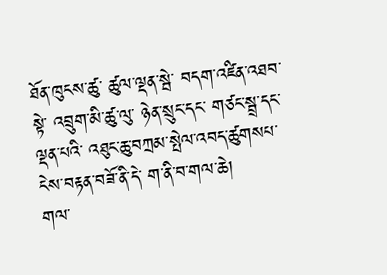ཐོན་ཁུངས་ཚུ་ ཚུལ་ལྡན་སྦེ་ བདག་འཛིན་འཐབ་སྟེ་ འབྲུག་མི་ཚུ་ལུ་ ཉེན་སྲུང་དང་ གཙང་སྦྲ་དང་ལྡན་པའི་ འཐུང་ཆུ་བཀྲམ་སྤེལ་འབད་ཚུགསཔ་ ངེས་བརྟན་བཟོ་ནི་དེ་ ག་ནི་བ་གལ་ཆེ།
གལ་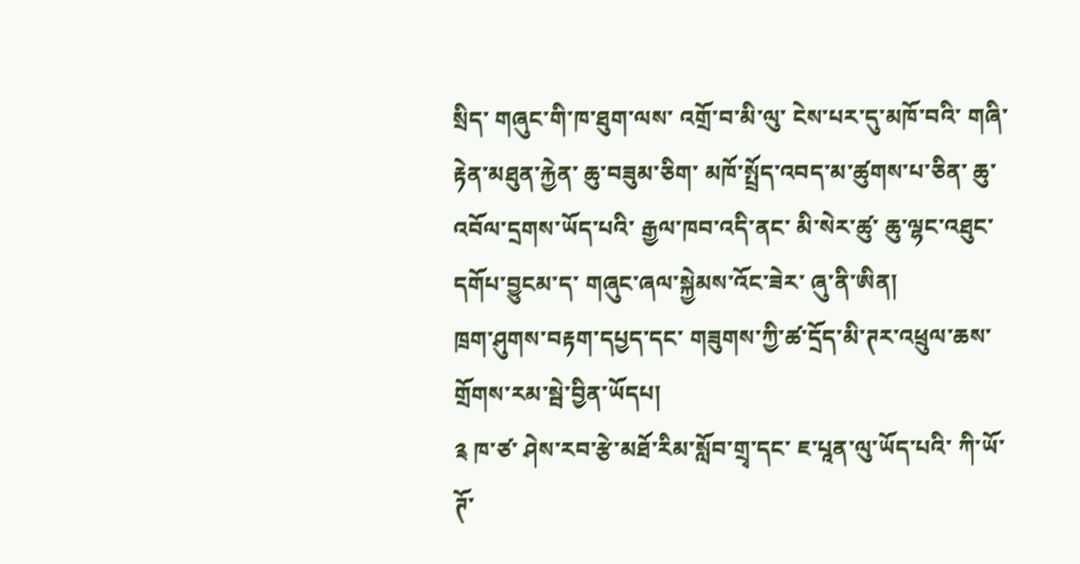སྲིད་ གཞུང་གི་ཁ་ཐུག་ལས་ འགྲོ་བ་མི་ལུ་ ངེས་པར་དུ་མཁོ་བའི་ གཞི་རྟེན་མཐུན་རྐྱེན་ ཆུ་བཟུམ་ཅིག་ མཁོ་སྤྲོད་འབད་མ་ཚུགས་པ་ཅིན་ ཆུ་འབོལ་དྲགས་ཡོད་པའི་ རྒྱལ་ཁབ་འདི་ནང་ མི་སེར་ཚུ་ ཆུ་ལྷང་འཐུང་དགོཔ་བྱུངམ་ད་ གཞུང་ཞལ་སྐྱེམས་འོང་ཟེར་ ཞུ་ནི་ཨིན།
ཁྲག་ཤུགས་བརྟག་དཔྱད་དང་ གཟུགས་ཀྱི་ཚ་དྲོད་མི་ཊར་འཕྲུལ་ཆས་ གྲོགས་རམ་སྦེ་བྱིན་ཡོདཔ།
༉ ཁ་ཙ་ ཤེས་རབ་རྩེ་མཐོ་རིམ་སློབ་གྲྭ་དང་ ཇ་པཱན་ལུ་ཡོད་པའི་ ཀི་ཡོ་ཊོ་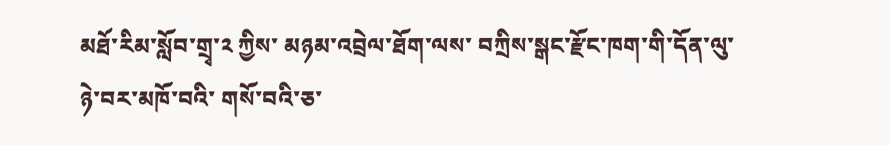མཐོ་རིམ་སློབ་གྲྭ་༢ ཀྱིས་ མཉམ་འབྲེལ་ཐོག་ལས་ བཀྲིས་སྒང་རྫོང་ཁག་གི་དོན་ལུ་ ཉེ་བར་མཁོ་བའི་ གསོ་བའི་ཅ་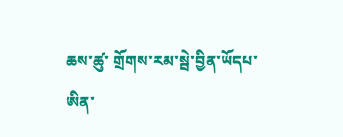ཆས་ཚུ་ གྲོགས་རམ་སྦེ་བྱིན་ཡོདཔ་ཨིན་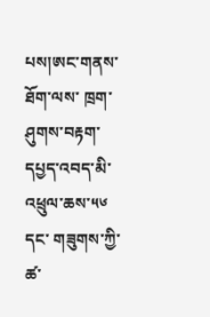པས།ཨང་གནས་ཐོག་ལས་ ཁྲག་ཤུགས་བརྟག་དཔྱད་འབད་མི་ འཕྲུལ་ཆས་༥༦ དང་ གཟུགས་ཀྱི་ཚ་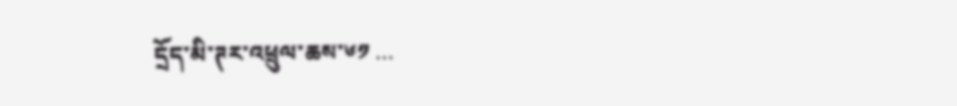དྲོད་མི་ཊར་འཕྲུལ་ཆས་༦༡ …